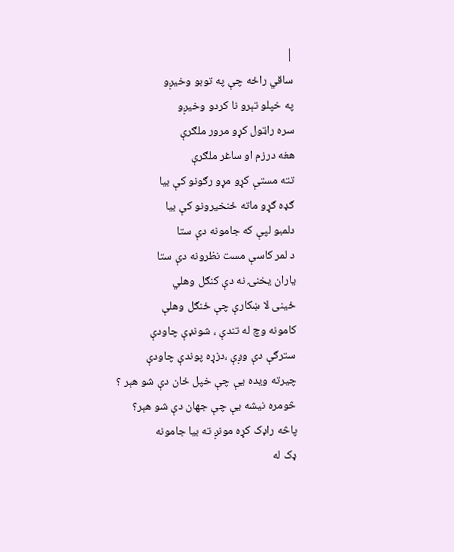|
ساقي راځه چې په توبو وخيږو
په خپلو تېرو نا کردو وخیږو
سره راټول کړو مرور ملګرې
هغه درزم او ساغر ملګرې
تته مستې کړو مړو رګونو کې بيا
ګډه ګړو ماته ځنخيرونو کې بيا
دلمبو لپې که جامونه دې ستا
د لمر کاسې مست نظرونه دې ستا
ياران يخنۍ نه دې کنګل وهلي
ځينی لا ښکارې چې ځنګل وهلې
کامونه وچ له تندې ، شونډې چاودې
سترګې دې وږې ،دزړه پوندې چاودې
چیرته ويده يې چې خپل ځان دې شو هېر ؟
څومره نیشه يې چې جهان دې شو هېر؟
پاڅه راډک کړه مونږ ته بيا جامونه
ډک له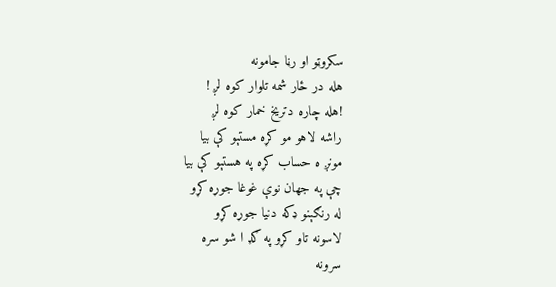سکروټو او رڼا جامونه
هله در ځار شمه تلوار کوه لږ !
!هله چاره دتريخ خمار کوه لږ
راشه لاهو مو کړه مستېو کې بيا
مونږ ه حساب کړه په هستېو کې بيا
چې په جهان نوې غوغا جوړه کړو
له رنګېنو ډکه دنيا جوړه کړو
لاسونه تاو کړو په ګډ ا شو سره
سرونه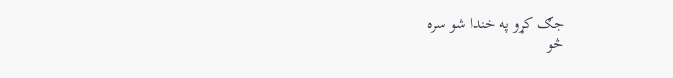جګ کړو په خندا شو سره
څو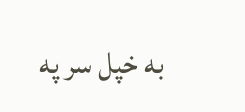به خپل سر په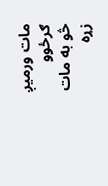مات ورميږ ګرځوو
څو به مات زړه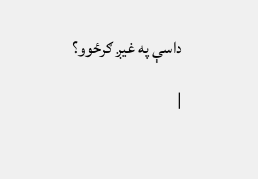داسې په غيږ ګرځوو؟

|